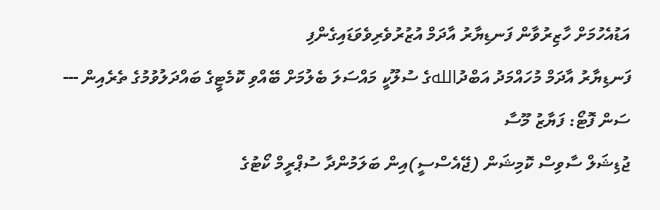އަޑުއެހުމަށް ހާޒިރުވާން ފަނޑިޔާރު އާދަމް އުޒުރުވެރިވެވަޑައިގެންފި
ފަނޑިޔާރު އާދަމް މުހައްމަދު އަބްދުاللهގެ ސުލޫކީ މައްސަލަ ބެލުމަށް ބޭއްވި ކޮމެޓީގެ ބައްދަލުވުމުގެ ތެރެއިން --- ސަން ފޮޓޯ: ފަޔާޒު މޫސާ
ޖުޑިޝަލް ސާވިސް ކޮމިޝަން (ޖޭއެސްސީ)އިން ބަލަމުންދާ ސުޕްރީމް ކޯޓުގެ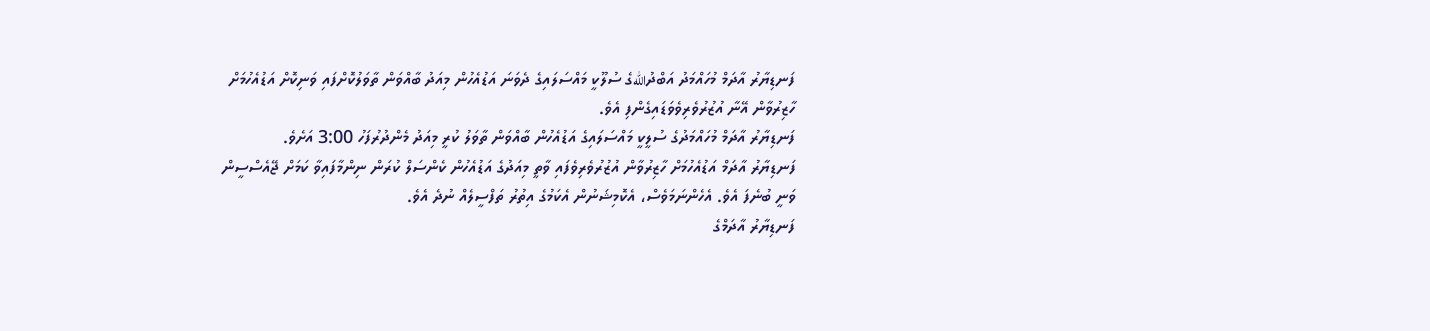ފަނޑިޔާރު އާދަމް މުހައްމަދު އަބްދުاللهގެ ސުލޫކީ މައްސަލައިގެ ދެވަނަ އަޑުއެހުން މިއަދު ބާއްވަން ތާވަލުކޮށްފައި ވަނިކޮށް އަޑުއެހުމަށް ހާޒިރުވާން އޭނާ އުޒުރުވެރިވެވަޑައިގެންފި އެވެ.
ފަނޑިޔާރު އާދަމް މުހައްމަދުގެ ސުލީކީ މައްސަލައިގެ އަޑުއެހުން ބާއްވަން ތާވަލު ކުރީ މިއަދު މެންދުރުފަހު 3:00 އަށެވެ.
ފަނޑިޔާރު އާދަމް އަޑުއެހުމަށް ހާޒިރުވާން އުޒުރުވެރިވެފައި ވާތީ މިއަދުގެ އަޑުއެހުން ކެންސަލް ކުރަން ނިންމާފައިވާ ކަމަށް ޖޭއެސްސީން ވަނީ ބުނެފަ އެވެ. އެހެންނަމަވެސް، އެކޮމިޝަނުން އެކަމުގެ އިތުރު ތަފްސީލެއް ނުދެ އެވެ.
ފަނޑިޔާރު އާދަމްގެ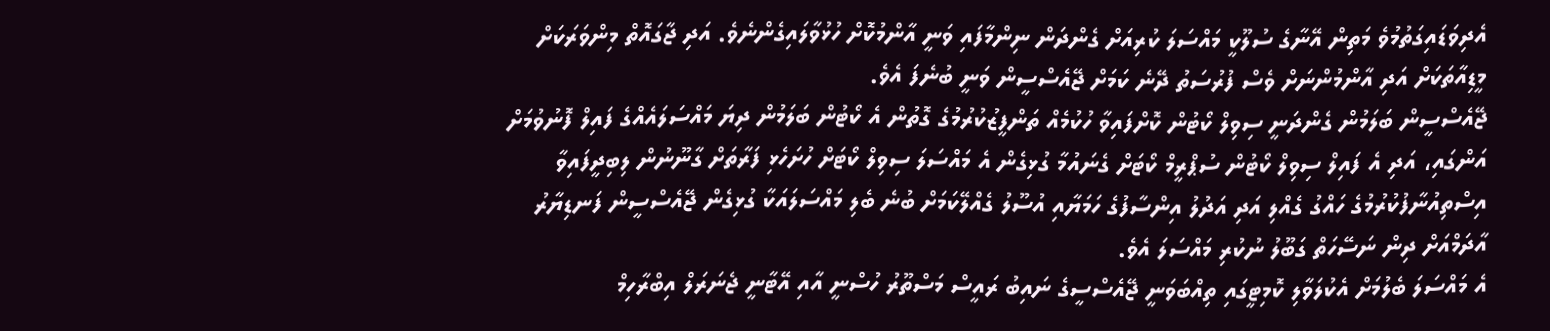އެދިވަޑައިގަތުމުވެ މަތިން އޭނާގެ ސުލޫކީ މައްސަލަ ކުރިއަށް ގެންދަން ނިންމާފައި ވަނީ އާންމުކޮށް ހުޅުވާލައިގެންނެވެ. އަދި ޖާގައޮތް މިންވަރަކަށް މީޑިއާތަކަށް އަދި އާންމުންނަށް ވެސް ފުރުސަތު ދޭނެ ކަމަށް ޖޭއެސްސީން ވަނީ ބުނެފަ އެވެ.
ޖޭއެސްސީން ބަލަމުން ގެންދަނީ ސިވިލް ކޯޓުން ކޮށްފައިވާ ހުކުމެއް ތަންފީޒުކުރުމުގެ ގޮތުން އެ ކޯޓުން ބަލަމުން ދިޔަ މައްސަލައެއްގެ ފައިލް ފޮނުވުމަށް އަންގައި، އަދި އެ ފައިލް ސިވިލް ކޯޓުން ސުޕްރީމް ކޯޓަށް ގެނައުމާ ގުޅިގެން އެ މައްސަލަ ސިވިލް ކޯޓަށް ހުށަހެޅި ފަރާތަށް ގާނޫނުން ލިބިދީފައިވާ އިސްތިއުނާފުކުރުމުގެ ހައްގު ގެއްލި އަދި އަދުލު އިންސާފުގެ ހަމަޔާއި އުސޫލު ގެއްލޭކަމަށް ބުނެ ބެލި މައްސަލައަކާ ގުޅިގެން ޖޭއެސްސީން ފަނޑިޔާރު އާދަމްއަށް ދިން ނަސޭހަތް ގަބޫލު ނުކުރި މައްސަލަ އެވެ.
އެ މައްސަލަ ބެލުމަށް އެކުލަވާލި ކޮމިޓީގައި ތިއްބަވަނީ ޖޭއެސްސީގެ ނައިބު ރައީސް މަސްތޫރު ހުސްނީ އާއި އޭޓާނީ ޖެނަރަލް އިބްރާހިމް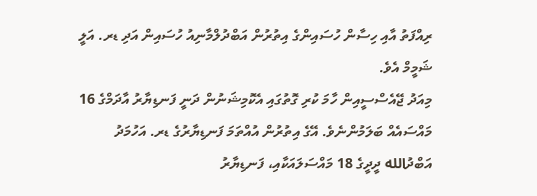ރިއްފަތު އާއި ހިސާން ހުސައިންގެ އިތުރުން އަބްދުލްމާނިއު ހުސައިން އަދި ޑރ. އަލީ ޝަމީމް އެވެ.
މިއަދު ޖޭއެސްސީއިން ހާމަ ކުރި ގޮތުގައި އެކޮމިޝަނުން ދަނީ ފަނޑިޔާރު އާދަމްގެ 16 މައްސައެއް ބަލަމުންނެވެ. އޭގެ އިތުރުން އުއްތަމަ ފަނޑިޔާރުގެ ޑރ. އަހުމަދު އަބްދުالله ދީދީގެ 18 މައްސަލައަކާއި، ފަނޑިޔާރު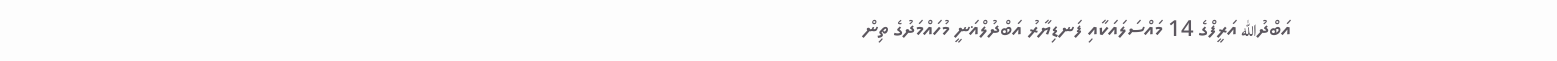އަބްދުالله އަރީފްގެ 14 މައްސަލައަކާއި ފަނޑިޔާރު އަބްދުލްޣަނީ މުހައްމަދުގެ ތިން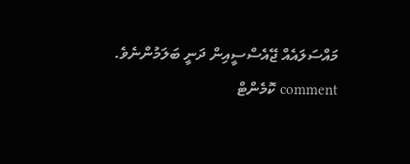މައްސަލައެއް ޖޭއެސްސީއިން ދަނީ ބަލަމުންނެވެ.
comment ކޮމެންޓް